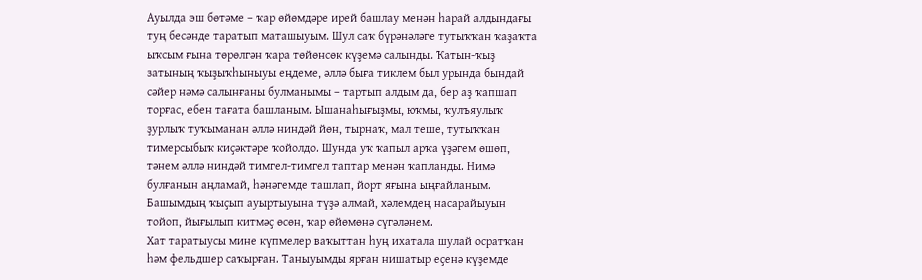Ауылда эш бөтәме – ҡар өйөмдәре ирей башлау менән һарай алдындағы туң бесәнде таратып маташыуым. Шул саҡ бүрәнәләге тутыҡҡан ҡаҙаҡта ыҡсым ғына төрөлгән ҡара төйөнсөк күҙемә салынды. Ҡатын-ҡыҙ затының ҡыҙыҡһыныуы еңдеме, әллә быға тиклем был урында бындай сәйер нәмә салынғаны булманымы – тартып алдым да, бер аҙ ҡапшап торғас, ебен тағата башланым. Ышанаһығыҙмы, юҡмы, ҡулъяулыҡ ҙурлыҡ туҡыманан әллә ниндәй йөн, тырнаҡ, мал теше, тутыҡҡан тимерсыбыҡ киҫәктәре ҡойолдо. Шунда уҡ ҡапыл арҡа үҙәгем өшөп, тәнем әллә ниндәй тимгел-тимгел таптар менән ҡапланды. Нимә булғанын аңламай, һәнәгемде ташлап, йорт яғына ыңғайланым. Башымдың ҡыҫып ауыртыуына түҙә алмай, хәлемдең насарайыуын тойоп, йығылып китмәҫ өсөн, ҡар өйөмөнә сүгәләнем.
Хат таратыусы мине күпмелер ваҡыттан һуң ихатала шулай осратҡан һәм фельдшер саҡырған. Таныуымды ярған нишатыр еҫенә күҙемде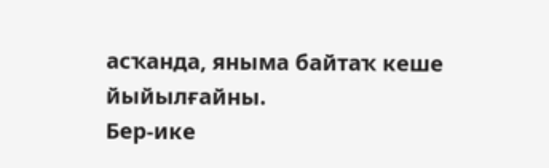асҡанда, яныма байтаҡ кеше йыйылғайны.
Бер-ике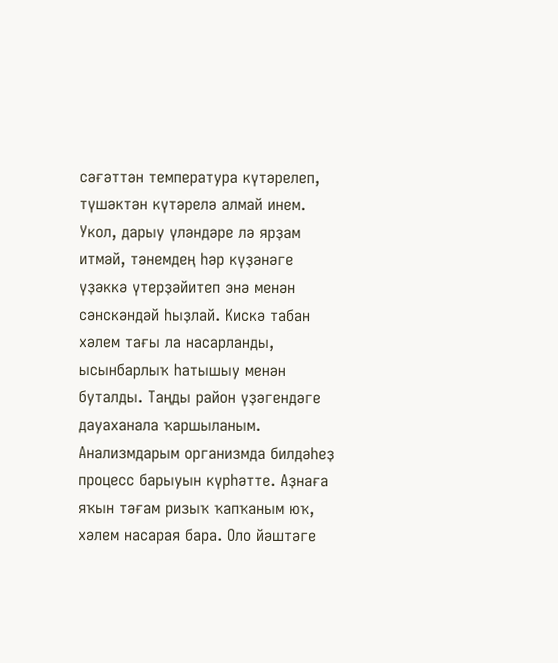сәғәттән температура күтәрелеп, түшәктән күтәрелә алмай инем. Укол, дарыу үләндәре лә ярҙам итмәй, тәнемдең һәр күҙәнәге үҙәккә үтерҙәйитеп энә менән сәнскәндәй һыҙлай. Кискә табан хәлем тағы ла насарланды, ысынбарлыҡ һатышыу менән буталды. Таңды район үҙәгендәге дауаханала ҡаршыланым. Анализмдарым организмда билдәһеҙ процесс барыуын күрһәтте. Аҙнаға яҡын тәғам ризыҡ ҡапҡаным юҡ, хәлем насарая бара. Оло йәштәге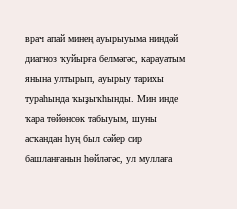врач апай минең ауырыуыма ниндәй диагноз ҡуйырға белмәгәс, карауатым янына ултырып, ауырыу тарихы тураһында ҡыҙыҡһынды. Мин инде ҡара төйөнсөк табыуым, шуны асҡандан һуң был сәйер сир башланғанын һөйләгәс, ул муллаға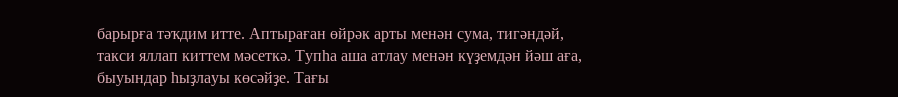барырға тәҡдим итте. Аптыраған өйрәк арты менән сума, тигәндәй, такси яллап киттем мәсеткә. Тупһа аша атлау менән күҙемдән йәш аға, быуындар һыҙлауы көсәйҙе. Тағы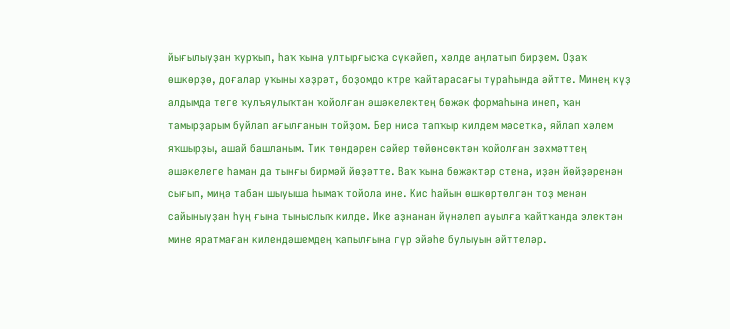йығылыуҙан ҡурҡып, һаҡ ҡына ултырғысҡа сүкәйеп, хәлде аңлатып бирҙем. Оҙаҡ өшкөрҙө, доғалар уҡыны хәҙрәт, боҙомдо ктре ҡайтарасағы тураһында әйтте. Минең күҙ алдымда теге ҡулъяулыҡтан ҡойолған әшәкелектең бөжәк формаһына инеп, ҡан тамырҙарым буйлап ағылғанын тойҙом. Бер нисә тапҡыр килдем мәсеткә, яйлап хәлем яҡшырҙы, ашай башланым. Тик төндәрен сәйер төйөнсөктән ҡойолған зәхмәттең әшәкелеге һаман да тынғы бирмәй йөҙәтте. Ваҡ ҡына бөжәктәр стена, иҙән йөйҙәренән сығып, миңә табан шыуыша һымаҡ тойола ине. Кис һайын өшкөртөлгән тоҙ менән сайыныуҙан һуң ғына тыныслыҡ килде. Ике аҙнанан йүнәлеп ауылға ҡайтҡанда электән мине яратмаған килендәшемдең ҡапылғына гүр эйәһе булыуын әйттеләр.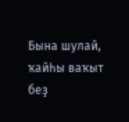Бына шулай, ҡайһы ваҡыт беҙ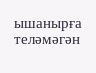ышанырға теләмәгән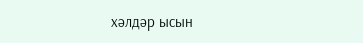хәлдәр ысын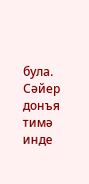була. Сәйер донъя тимә инде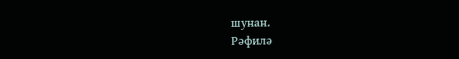шунан.
Рәфилә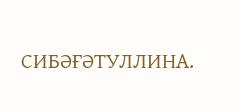СИБӘҒӘТУЛЛИНА.